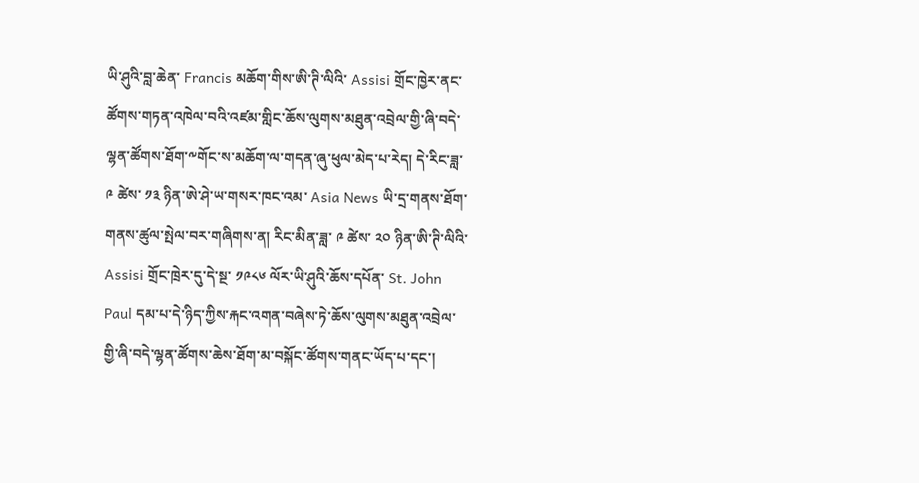ཡི་ཤུའི་བླ་ཆེན་ Francis མཆོག་གིས་ཨི་ཊི་ལིའི་ Assisi གྲོང་ཁྱེར་ནང་ཚོགས་གཏན་འཁེལ་བའི་འཛམ་གླིང་ཆོས་ལུགས་མཐུན་འབྲེལ་གྱི་ཞི་བདེ་ལྷན་ཚོགས་ཐོག་༸གོང་ས་མཆོག་ལ་གདན་ཞུ་ཕུལ་མེད་པ་རེད། དེ་རིང་ཟླ་ ༩ ཚེས་ ༡༣ ཉིན་ཨེ་ཤེ་ཡ་གསར་ཁང་འམ་ Asia News ཡི་དྲ་གནས་ཐོག་གནས་ཚུལ་སྤེལ་བར་གཞིགས་ན། རིང་མིན་ཟླ་ ༩ ཚེས་ ༢༠ ཉིན་ཨི་ཊི་ལིའི་ Assisi གྲོང་ཁྲེར་དུ་དེ་སྔ་ ༡༩༨༦ ལོར་ཡི་ཤུའི་ཆོས་དཔོན་ St. John Paul དམ་པ་དེ་ཉིད་ཀྱིས་རྐང་འགན་བཞེས་ཏེ་ཆོས་ལུགས་མཐུན་འབྲེལ་གྱི་ཞི་བདེ་ལྷན་ཚོགས་ཆེས་ཐོག་མ་བསྐོང་ཚོགས་གནང་ཡོད་པ་དང་།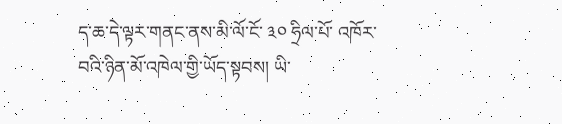ད་ཆ་དེ་ལྟར་གནང་ནས་མི་ལོ་ངོ་ ༣༠ ཧྲིལ་པོ་ འཁོར་བའི་ཉིན་མོ་འཁེལ་གྱི་ཡོད་སྟབས། ཡི་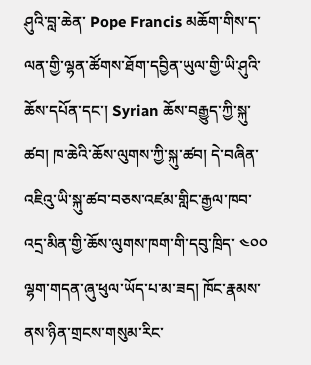ཤུའི་བླ་ཆེན་ Pope Francis མཆོག་གིས་ད་ལན་གྱི་ལྷན་ཚོགས་ཐོག་དབྱིན་ཡུལ་གྱི་ཡི་ཤུའི་ཆོས་དཔོན་དང་། Syrian ཆོས་བརྒྱུད་ཀྱི་སྐུ་ཚབ། ཁ་ཆེའི་ཆོས་ལུགས་ཀྱི་སྐུ་ཚབ། དེ་བཞིན་འཇིའུ་ཡི་སྐུ་ཚབ་བཅས་འཛམ་གླིང་རྒྱལ་ཁབ་འདྲ་མིན་གྱི་ཆོས་ལུགས་ཁག་གི་དབུ་ཁྲིད་ ༤༠༠ ལྷག་གདན་ཞུ་ཕུལ་ཡོད་པ་མ་ཟད། ཁོང་རྣམས་ནས་ཉིན་གྲངས་གསུམ་རིང་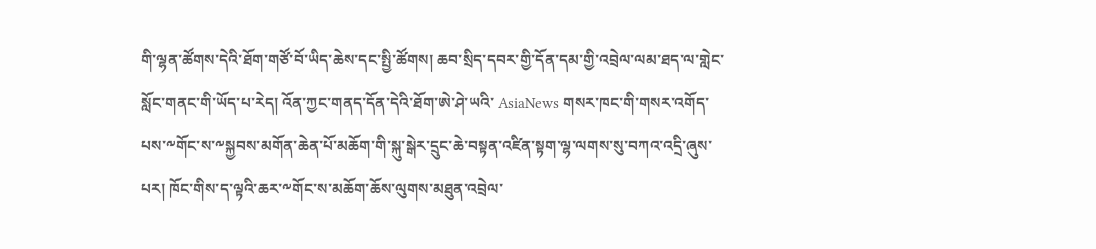གི་ལྷན་ཚོགས་དེའི་ཐོག་གཙོ་བོ་ཡིད་ཆེས་དང་སྤྱི་ཚོགས། ཆབ་སྲིད་དབར་གྱི་དོན་དམ་གྱི་འབྲེལ་ལམ་ཐད་ལ་གླེང་སློང་གནང་གི་ཡོད་པ་རེད། འོན་ཀྱང་གནད་དོན་དེའི་ཐོག་ཨེ་ཤེ་ཡའི་ AsiaNews གསར་ཁང་གི་གསར་འགོད་པས་༸གོང་ས་༸སྐྱབས་མགོན་ཆེན་པོ་མཆོག་གི་སྐུ་སྒེར་དྲུང་ཆེ་བསྟན་འཛིན་སྟག་ལྷ་ལགས་སུ་བཀའ་འདྲི་ཞུས་པར། ཁོང་གིས་ད་ལྟའི་ཆར་༸གོང་ས་མཆོག་ཆོས་ལུགས་མཐུན་འབྲེལ་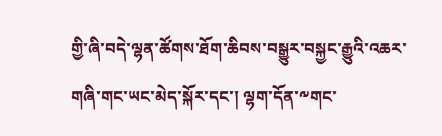གྱི་ཞི་བདེ་ལྷན་ཚོགས་ཐོག་ཆིབས་བསྒྱུར་བསྐྱང་རྒྱུའི་འཆར་གཞི་གང་ཡང་མེད་སྐོར་དང་། ལྷག་དོན་༸གང་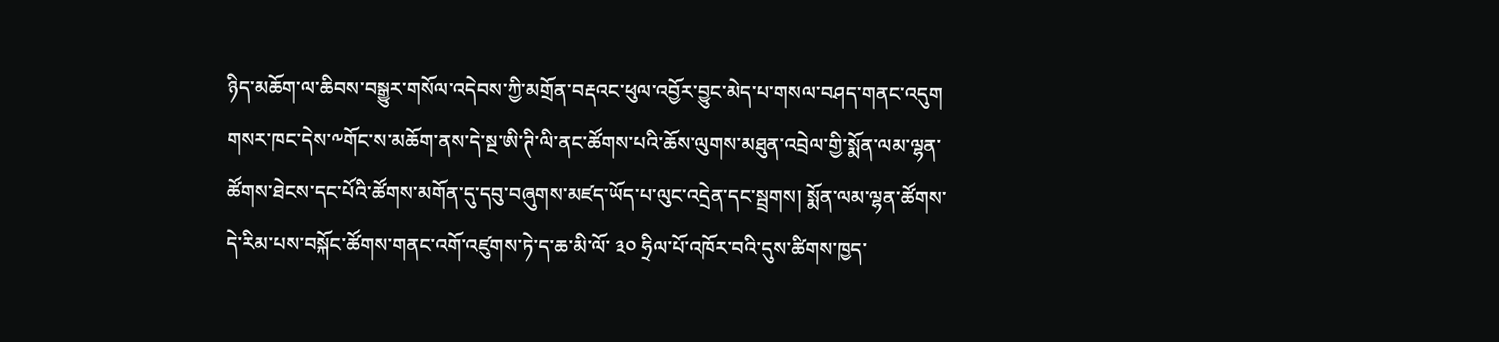ཉིད་མཆོག་ལ་ཆིབས་བསྒྱུར་གསོལ་འདེབས་ཀྱི་མགྲོན་བརྡའང་ཕུལ་འབྱོར་བྱུང་མེད་པ་གསལ་བཤད་གནང་འདུག གསར་ཁང་དེས་༸གོང་ས་མཆོག་ནས་དེ་སྔ་ཨི་ཊི་ལི་ནང་ཚོགས་པའི་ཆོས་ལུགས་མཐུན་འབྲེལ་གྱི་སྨོན་ལམ་ལྷན་ཚོགས་ཐེངས་དང་པོའི་ཚོགས་མགོན་དུ་དབུ་བཞུགས་མཛད་ཡོད་པ་ལུང་འདྲེན་དང་སྦྲགས། སྨོན་ལམ་ལྷན་ཚོགས་དེ་རིམ་པས་བསྐོང་ཚོགས་གནང་འགོ་འཛུགས་ཏེ་ད་ཆ་མི་ལོ་ ༣༠ ཧྲིལ་པོ་འཁོར་བའི་དུས་ཚིགས་ཁྱད་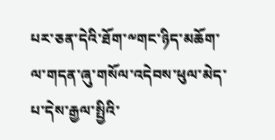པར་ཅན་དེའི་ཐོག་༸གང་ཉིད་མཆོག་ལ་གདན་ཞུ་གསོལ་འདེབས་ཕུལ་མེད་པ་དེས་རྒྱལ་སྤྱིའི་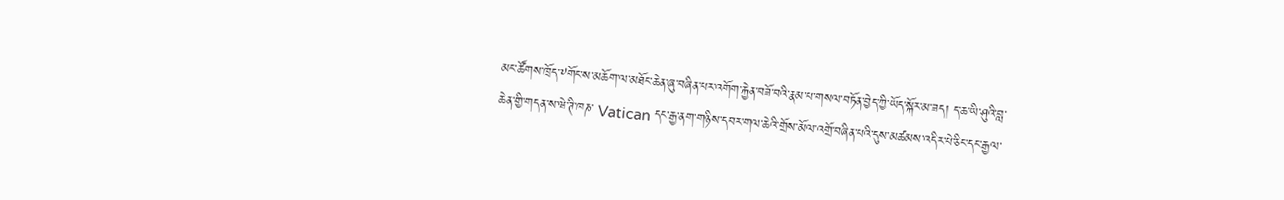མང་ཚོགས་ཁྲོད་༸གོང་ས་མཆོག་ལ་མཐོང་ཆེན་ཞུ་བཞིན་པར་འགོག་རྐྱེན་བཟོ་བའི་རྣམ་པ་གསལ་བཏོན་བྱེད་ཀྱི་ཡོད་སྐོར་མ་ཟད། ད་ཆ་ཡི་ཤུའི་བླ་ཆེན་གྱི་གདན་ས་ཝེ་ཊི་ཁཎ་ Vatican དང་རྒྱ་ནག་གཉིས་དབར་གལ་ཆེའི་གྲོས་མོལ་འགྲོ་བཞིན་པའི་དུས་མཚམས་འདིར་པེ་ཅིང་དང་རྒྱལ་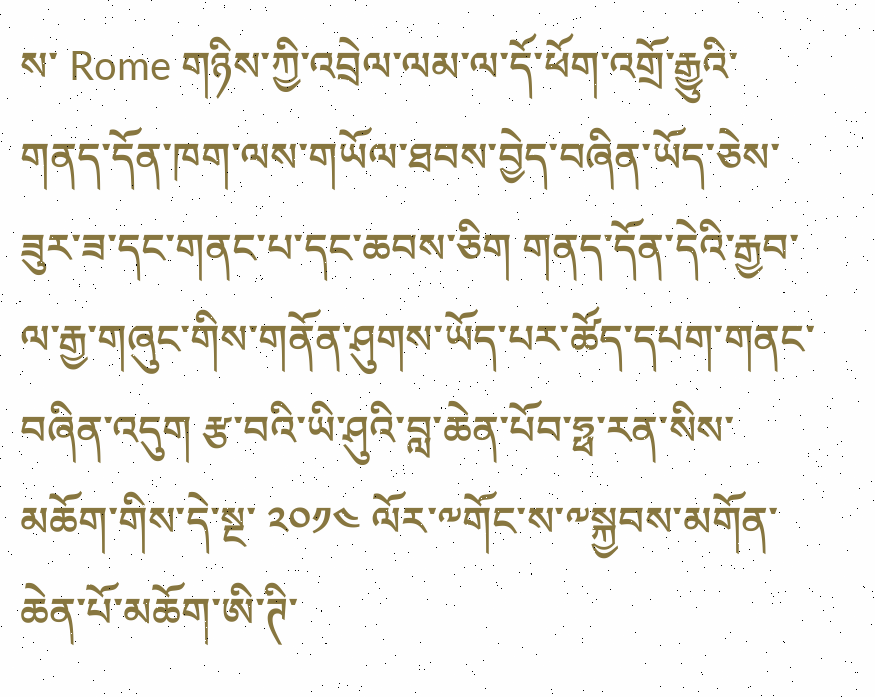ས་ Rome གཉིས་ཀྱི་འབྲེལ་ལམ་ལ་དོ་ཕོག་འགྲོ་རྒྱུའི་གནད་དོན་ཁག་ལས་གཡོལ་ཐབས་བྱེད་བཞིན་ཡོད་ཅེས་ཟུར་ཟ་དང་གནང་པ་དང་ཆབས་ཅིག གནད་དོན་དེའི་རྒྱབ་ལ་རྒྱ་གཞུང་གིས་གནོན་ཤུགས་ཡོད་པར་ཚོད་དཔག་གནང་བཞིན་འདུག རྩ་བའི་ཡི་ཤུའི་བླ་ཆེན་པོབ་ཧྥ་རན་སིས་མཆོག་གིས་དེ་སྔ་ ༢༠༡༤ ལོར་༸གོང་ས་༸སྐྱབས་མགོན་ཆེན་པོ་མཆོག་ཨི་ཊི་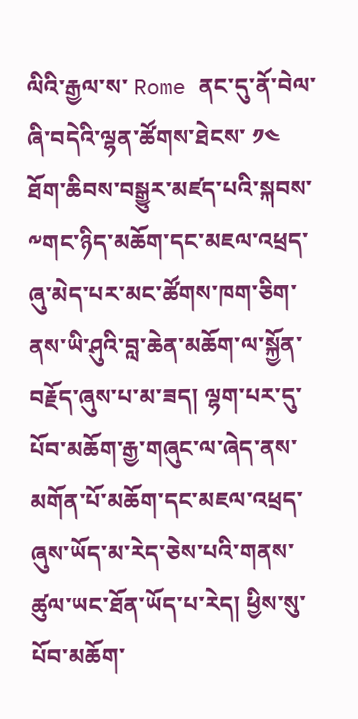ལིའི་རྒྱལ་ས་ Rome ནང་དུ་ནོ་བེལ་ཞི་བདེའི་ལྷན་ཚོགས་ཐེངས་ ༡༤ ཐོག་ཆིབས་བསྒྱུར་མཛད་པའི་སྐབས་༸གང་ཉིད་མཆོག་དང་མཇལ་འཕྲད་ཞུ་མེད་པར་མང་ཚོགས་ཁག་ཅིག་ནས་ཡི་ཤུའི་བླ་ཆེན་མཆོག་ལ་སྐྱོན་བརྗོད་ཞུས་པ་མ་ཟད། ལྷག་པར་དུ་པོབ་མཆོག་རྒྱ་གཞུང་ལ་ཞེད་ནས་མགོན་པོ་མཆོག་དང་མཇལ་འཕྲད་ཞུས་ཡོད་མ་རེད་ཅེས་པའི་གནས་ཚུལ་ཡང་ཐོན་ཡོད་པ་རེད། ཕྱིས་སུ་པོབ་མཆོག་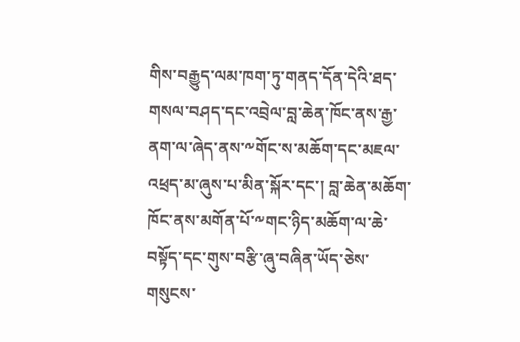གིས་བརྒྱུད་ལམ་ཁག་ཏུ་གནད་དོན་དེའི་ཐད་གསལ་བཤད་དང་འབྲེལ་བླ་ཆེན་ཁོང་ནས་རྒྱ་ནག་ལ་ཞེད་ནས་༸གོང་ས་མཆོག་དང་མཇལ་འཕྲད་མ་ཞུས་པ་མིན་སྐོར་དང་། བླ་ཆེན་མཆོག་ཁོང་ནས་མགོན་པོ་༸གང་ཉིད་མཆོག་ལ་ཆེ་བསྟོད་དང་གུས་བརྩི་ཞུ་བཞིན་ཡོད་ཅེས་གསུངས་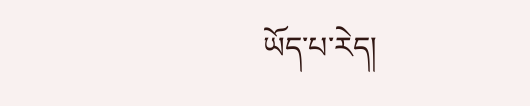ཡོད་པ་རེད།